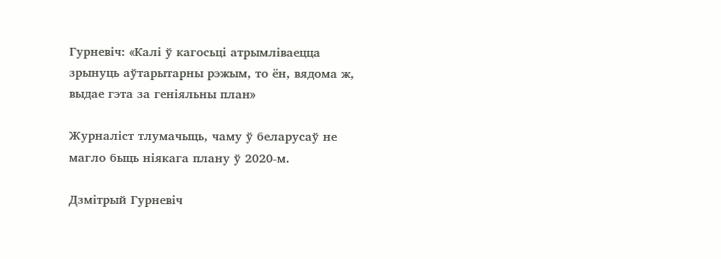Гурневіч: «Калі ў кагосьці атрымліваецца зрынуць аўтарытарны рэжым, то ён, вядома ж, выдае гэта за геніяльны план»

Журналіст тлумачыць, чаму ў беларусаў не магло быць ніякага плану ў 2020-м.

Дзмітрый Гурневіч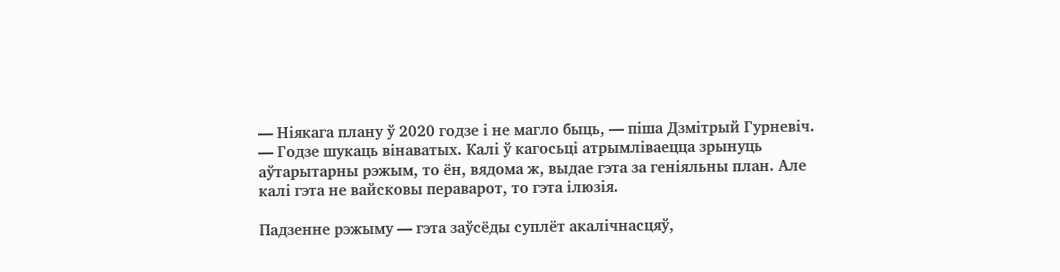— Ніякага плану ў 2020 годзе і не магло быць, — піша Дзмітрый Гурневіч. — Годзе шукаць вінаватых. Калі ў кагосьці атрымліваецца зрынуць аўтарытарны рэжым, то ён, вядома ж, выдае гэта за геніяльны план. Але калі гэта не вайсковы пераварот, то гэта ілюзія.

Падзенне рэжыму — гэта заўсёды суплёт акалічнасцяў,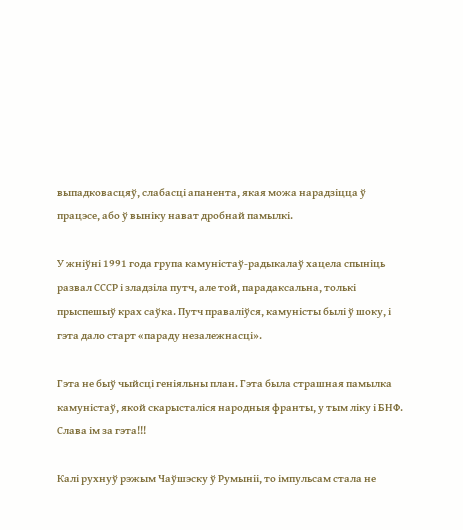выпадковасцяў, слабасці апанента, якая можа нарадзіцца ў працэсе, або ў выніку нават дробнай памылкі.

У жніўні 1991 года група камуністаў-радыкалаў хацела спыніць развал СССР і зладзіла путч, але той, парадаксальна, толькі прыспешыў крах саўка. Путч праваліўся, камуністы былі ў шоку, і гэта дало старт «параду незалежнасці».

Гэта не быў чыйсці геніяльны план. Гэта была страшная памылка камуністаў, якой скарысталіся народныя франты, у тым ліку і БНФ. Слава ім за гэта!!!

Калі рухнуў рэжым Чаўшэску ў Румыніі, то імпульсам стала не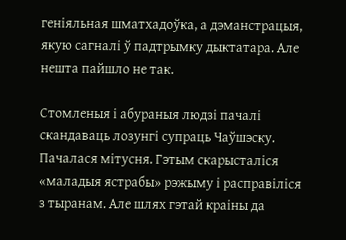геніяльная шматхадоўка, а дэманстрацыя, якую сагналі ў падтрымку дыктатара. Але нешта пайшло не так.

Стомленыя і абураныя людзі пачалі скандаваць лозунгі супраць Чаўшэску. Пачалася мітусня. Гэтым скарысталіся «маладыя ястрабы» рэжыму і расправіліся з тыранам. Але шлях гэтай краіны да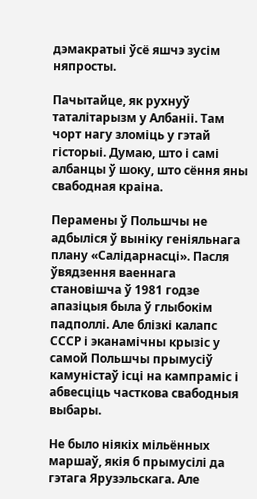дэмакратыі ўсё яшчэ зусім няпросты.

Пачытайце, як рухнуў таталітарызм у Албаніі. Там чорт нагу зломіць у гэтай гісторыі. Думаю, што і самі албанцы ў шоку, што сёння яны свабодная краіна.

Перамены ў Польшчы не адбыліся ў выніку геніяльнага плану «Салідарнасці». Пасля ўвядзення ваеннага становішча ў 1981 годзе апазіцыя была ў глыбокім падполлі. Але блізкі калапс СССР і эканамічны крызіс у самой Польшчы прымусіў камуністаў ісці на кампраміс і абвесціць часткова свабодныя выбары.

Не было ніякіх мільённых маршаў, якія б прымусілі да гэтага Ярузэльскага. Але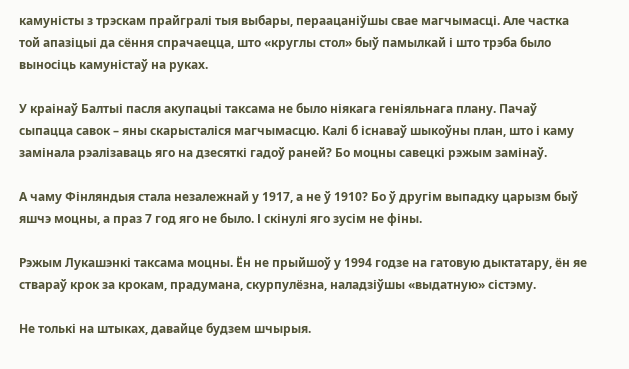камуністы з трэскам прайгралі тыя выбары, пераацаніўшы свае магчымасці. Але частка той апазіцыі да сёння спрачаецца, што «круглы стол» быў памылкай і што трэба было выносіць камуністаў на руках.

У краінаў Балтыі пасля акупацыі таксама не было ніякага геніяльнага плану. Пачаў сыпацца савок – яны скарысталіся магчымасцю. Калі б існаваў шыкоўны план, што і каму замінала рэалізаваць яго на дзесяткі гадоў раней? Бо моцны савецкі рэжым замінаў.

А чаму Фінляндыя стала незалежнай у 1917, а не ў 1910? Бо ў другім выпадку царызм быў яшчэ моцны, а праз 7 год яго не было. І скінулі яго зусім не фіны.

Рэжым Лукашэнкі таксама моцны. Ён не прыйшоў у 1994 годзе на гатовую дыктатару, ён яе ствараў крок за крокам, прадумана, скурпулёзна, наладзіўшы «выдатную» сістэму.

Не толькі на штыках, давайце будзем шчырыя.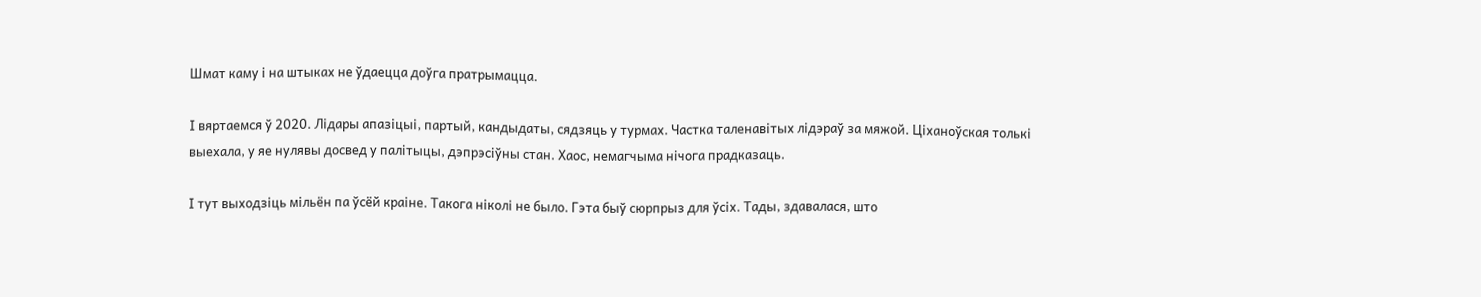Шмат каму і на штыках не ўдаецца доўга пратрымацца.

І вяртаемся ў 2020. Лідары апазіцыі, партый, кандыдаты, сядзяць у турмах. Частка таленавітых лідэраў за мяжой. Ціханоўская толькі выехала, у яе нулявы досвед у палітыцы, дэпрэсіўны стан. Хаос, немагчыма нічога прадказаць.

І тут выходзіць мільён па ўсёй краіне. Такога ніколі не было. Гэта быў сюрпрыз для ўсіх. Тады, здавалася, што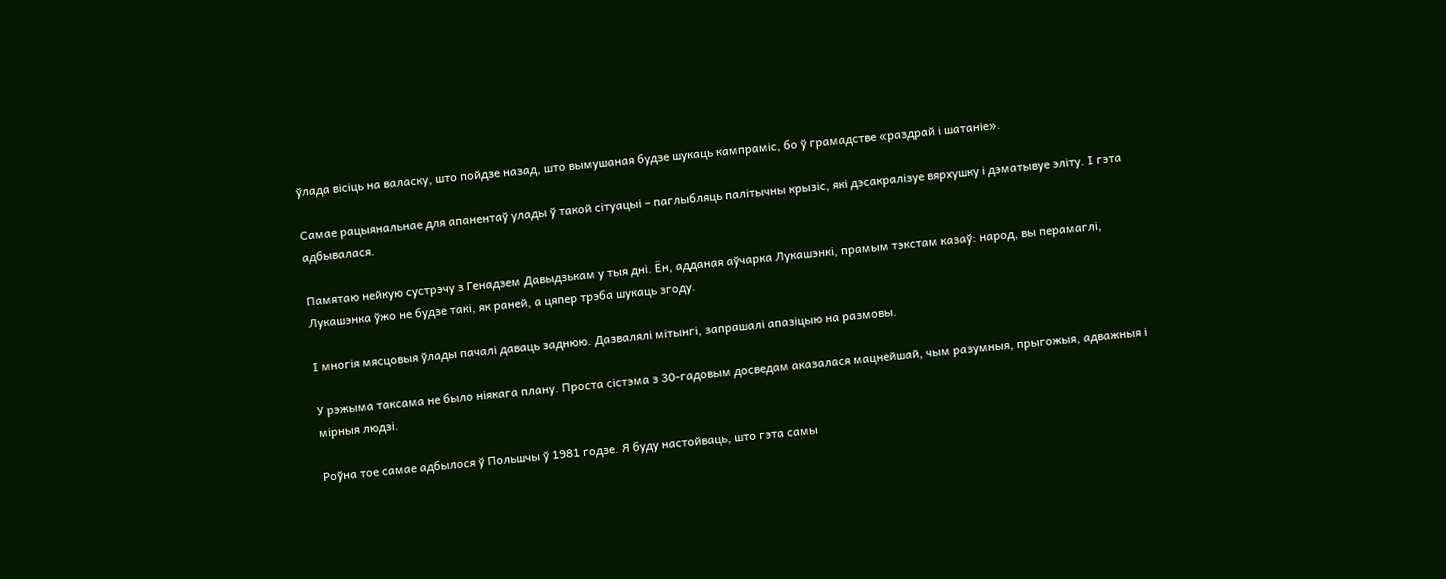ўлада вісіць на валаску, што пойдзе назад, што вымушаная будзе шукаць кампраміс, бо ў грамадстве «раздрай і шатаніе».

Самае рацыянальнае для апанентаў улады ў такой сітуацыі – паглыбляць палітычны крызіс, які дэсакралізуе вярхушку і дэматывуе эліту. І гэта адбывалася.

Памятаю нейкую сустрэчу з Генадзем Давыдзькам у тыя дні. Ён, адданая аўчарка Лукашэнкі, прамым тэкстам казаў: народ, вы перамаглі, Лукашэнка ўжо не будзе такі, як раней, а цяпер трэба шукаць згоду.

І многія мясцовыя ўлады пачалі даваць заднюю. Дазвалялі мітынгі, запрашалі апазіцыю на размовы.

У рэжыма таксама не было ніякага плану. Проста сістэма з 30-гадовым досведам аказалася мацнейшай, чым разумныя, прыгожыя, адважныя і мірныя людзі.

Роўна тое самае адбылося ў Польшчы ў 1981 годзе. Я буду настойваць, што гэта самы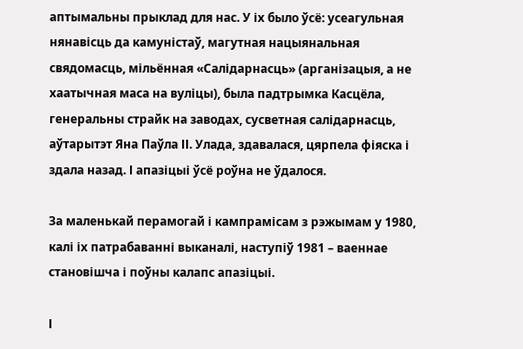аптымальны прыклад для нас. У іх было ўсё: усеагульная нянавісць да камуністаў, магутная нацыянальная свядомасць, мільённая «Салідарнасць» (арганізацыя, а не хаатычная маса на вуліцы), была падтрымка Касцёла, генеральны страйк на заводах, сусветная салідарнасць, аўтарытэт Яна Паўла ІІ. Улада, здавалася, цярпела фіяска і здала назад. І апазіцыі ўсё роўна не ўдалося.

За маленькай перамогай і кампрамісам з рэжымам у 1980, калі іх патрабаванні выканалі, наступіў 1981 – ваеннае становішча і поўны калапс апазіцыі.

І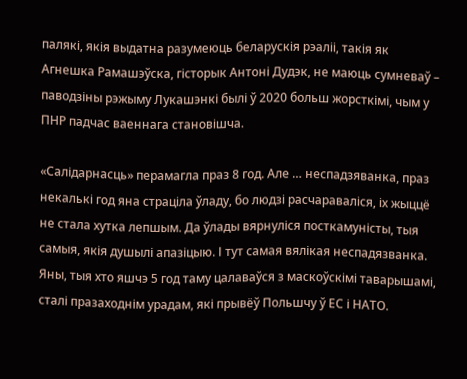палякі, якія выдатна разумеюць беларускія рэаліі, такія як Агнешка Рамашэўска, гісторык Антоні Дудэк, не маюць сумневаў – паводзіны рэжыму Лукашэнкі былі ў 2020 больш жорсткімі, чым у ПНР падчас ваеннага становішча.

«Салідарнасць» перамагла праз 8 год. Але … неспадзяванка, праз некалькі год яна страціла ўладу, бо людзі расчараваліся, іх жыццё не стала хутка лепшым. Да ўлады вярнуліся посткамуністы, тыя самыя, якія душылі апазіцыю. І тут самая вялікая неспадязванка. Яны, тыя хто яшчэ 5 год таму цалаваўся з маскоўскімі таварышамі, сталі празаходнім урадам, які прывёў Польшчу ў ЕС і НАТО.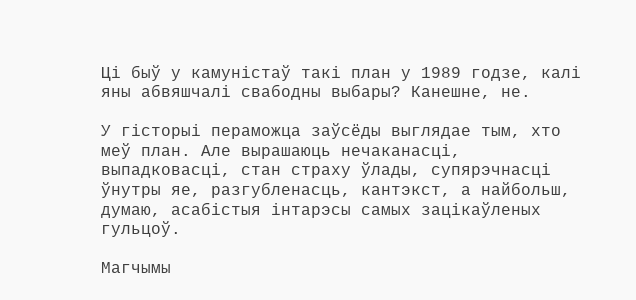Ці быў у камуністаў такі план у 1989 годзе, калі яны абвяшчалі свабодны выбары? Канешне, не.

У гісторыі пераможца заўсёды выглядае тым, хто меў план. Але вырашаюць нечаканасці, выпадковасці, стан страху ўлады, супярэчнасці ўнутры яе, разгубленасць, кантэкст, а найбольш, думаю, асабістыя інтарэсы самых зацікаўленых гульцоў.

Магчымы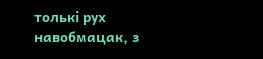толькі рух навобмацак, з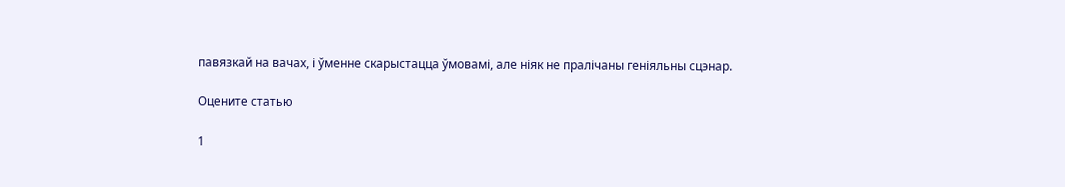павязкай на вачах, і ўменне скарыстацца ўмовамі, але ніяк не пралічаны геніяльны сцэнар.

Оцените статью

1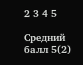2 3 4 5

Средний балл 5(2)